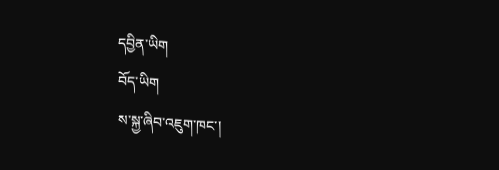དབྱིན་ཡིག
བོད་ཡིག
ས་སྐྱ་ཞིབ་འཇུག་ཁང་།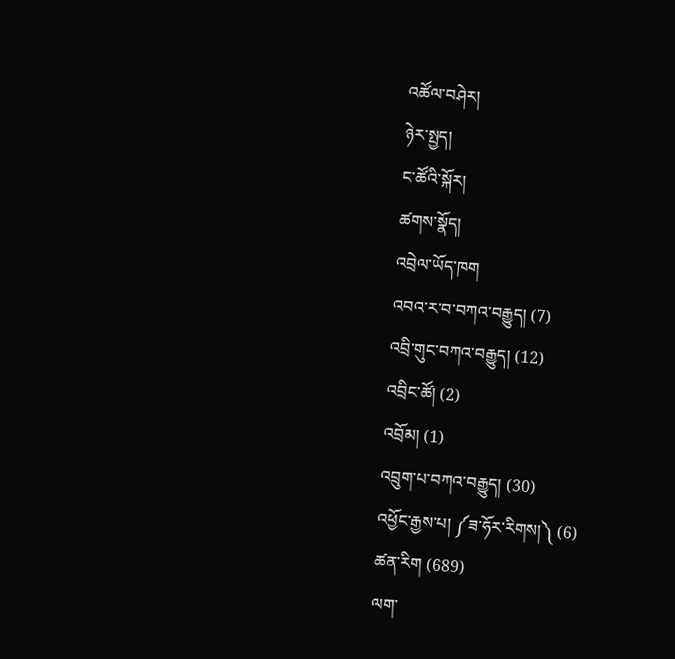འཚོལ་བཤེར།
ཉེར་སྤྱད།
ང་ཚོའི་སྐོར།
ཚགས་སྣོད།
འབྲེལ་ཡོད་ཁག
འབའ་ར་བ་བཀའ་བརྒྱུད། (7)
འབྲི་གུང་བཀའ་བརྒྱུད། (12)
འབྲིང་ཚོ། (2)
འབྲོམ། (1)
འབྲུག་པ་བཀའ་བརྒྱུད། (30)
འཕྱོང་རྒྱས་པ། ༼ཟ་ཧོར་རིགས།༽ (6)
ཚན་རིག (689)
ལག་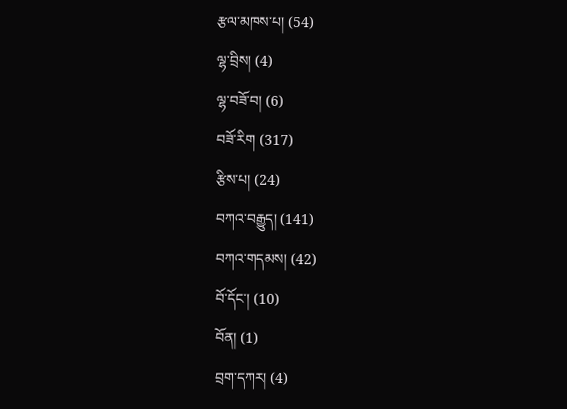རྩལ་མཁས་པ། (54)
ལྷ་བྲིས། (4)
ལྷ་བཟོ་བ། (6)
བཟོ་རིག (317)
རྩིས་པ། (24)
བཀའ་བརྒྱུད། (141)
བཀའ་གདམས། (42)
བོ་དོང་། (10)
བོན། (1)
བྲག་དཀར། (4)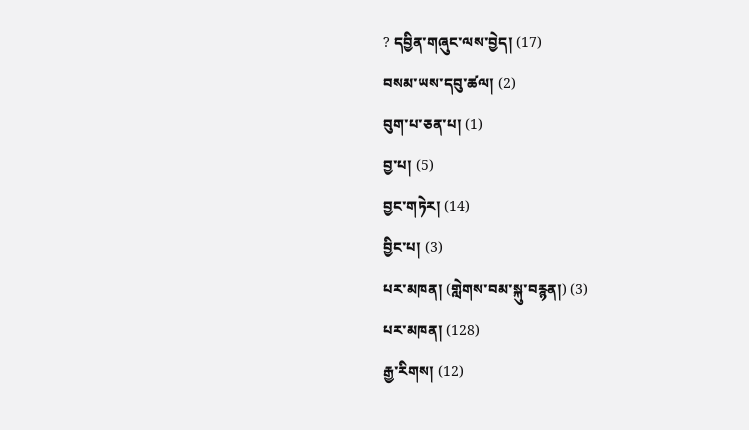? དབྱིན་གཞུང་ལས་བྱེད། (17)
བསམ་ཡས་དབུ་ཚལ། (2)
བུག་པ་ཅན་པ། (1)
བྱ་པ། (5)
བྱང་གཏེར། (14)
བྱིང་པ། (3)
པར་མཁན། (གླེགས་བམ་སྐུ་བརྙན།) (3)
པར་མཁན། (128)
རྒྱ་རིགས། (12)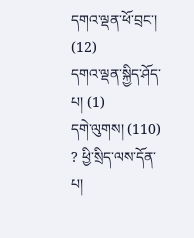དགའ་ལྡན་ཕོ་བྲང་། (12)
དགའ་ལྡན་སྐྱིད་ཤོད་པ། (1)
དགེ་ལུགས། (110)
? ཕྱི་སྲིད་ལས་དོན་པ།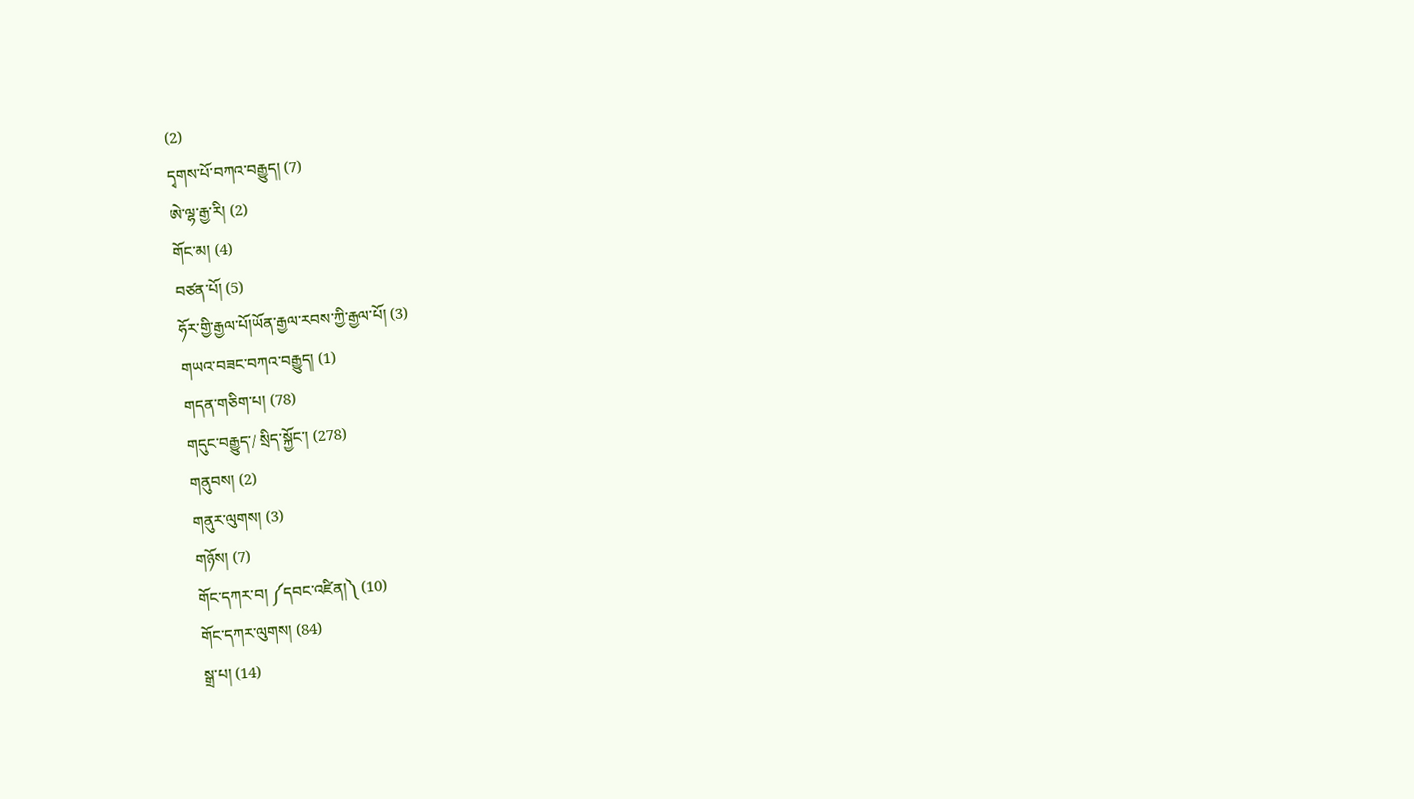(2)
དྭགས་པོ་བཀའ་བརྒྱུད། (7)
ཨེ་ལྷ་རྒྱ་རི། (2)
གོང་མ། (4)
བཙན་པོ། (5)
ཧོར་གྱི་རྒྱལ་པོ།ཡོན་རྒྱལ་རབས་ཀྱི་རྒྱལ་པོ། (3)
གཡའ་བཟང་བཀའ་བརྒྱུད། (1)
གདན་གཅིག་པ། (78)
གདུང་བརྒྱུད་/ སྲིད་སྐྱོང་། (278)
གནུབས། (2)
གནུར་ལུགས། (3)
གཉོས། (7)
གོང་དཀར་བ། ༼དབང་འཛིན།༽ (10)
གོང་དཀར་ལུགས། (84)
སྒྲ་པ། (14)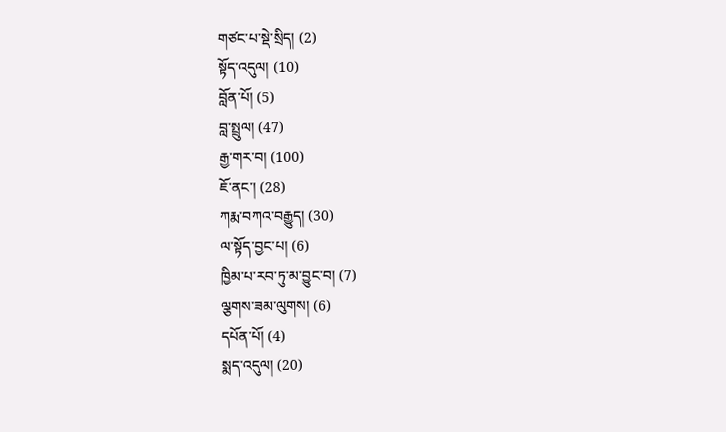གཙང་པ་སྡེ་སྲིད། (2)
སྟོད་འདུལ། (10)
བློན་པོ། (5)
བླ་སྤྲུལ། (47)
རྒྱ་གར་བ། (100)
ཇོ་ནང་། (28)
ཀརྨ་བཀའ་བརྒྱུད། (30)
ལ་སྟོད་བྱང་པ། (6)
ཁྱིམ་པ་རབ་ཏུ་མ་བྱུང་བ། (7)
ལྕགས་ཟམ་ལུགས། (6)
དཔོན་པོ། (4)
སྨད་འདུལ། (20)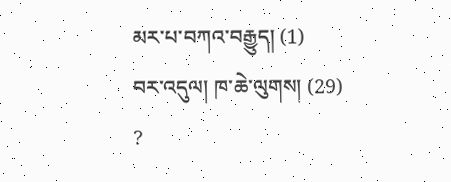མར་པ་བཀའ་བརྒྱུད། (1)
བར་འདུལ། ཁ་ཆེ་ལུགས། (29)
?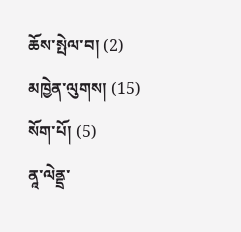ཆོས་སྤེལ་བ། (2)
མཁྱེན་ལུགས། (15)
སོག་པོ། (5)
ནཱ་ལེནྡྲ་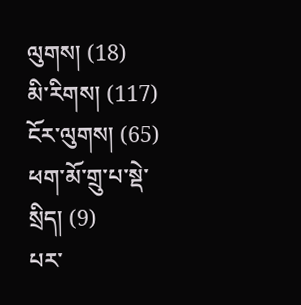ལུགས། (18)
མི་རིགས། (117)
ངོར་ལུགས། (65)
ཕག་མོ་གྲུ་པ་སྡེ་སྲིད། (9)
པར་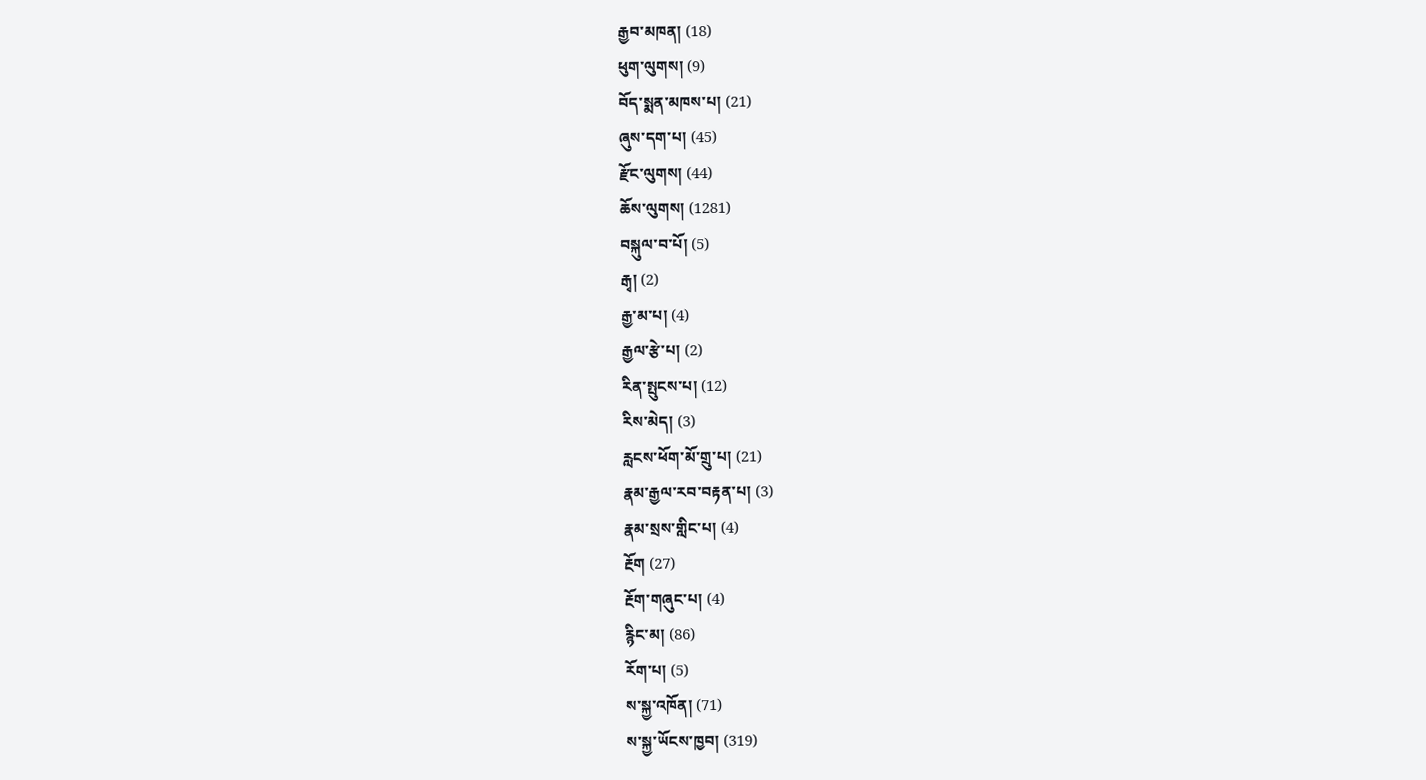རྒྱབ་མཁན། (18)
ཕུག་ལུགས། (9)
བོད་སྨན་མཁས་པ། (21)
ཞུས་དག་པ། (45)
རྫོང་ལུགས། (44)
ཆོས་ལུགས། (1281)
བསྐུལ་བ་པོ། (5)
རྒྭ། (2)
རྒྱ་མ་པ། (4)
རྒྱལ་རྩེ་པ། (2)
རིན་སྤུངས་པ། (12)
རིས་མེད། (3)
རླངས་ཕོག་མོ་གྲུ་པ། (21)
རྣམ་རྒྱལ་རབ་བརྟན་པ། (3)
རྣམ་སྲས་གླིང་པ། (4)
རྔོག (27)
རྔོག་གཞུང་པ། (4)
རྙིང་མ། (86)
རོག་པ། (5)
ས་སྐྱ་འཁོན། (71)
ས་སྐྱ་ཡོངས་ཁྱབ། (319)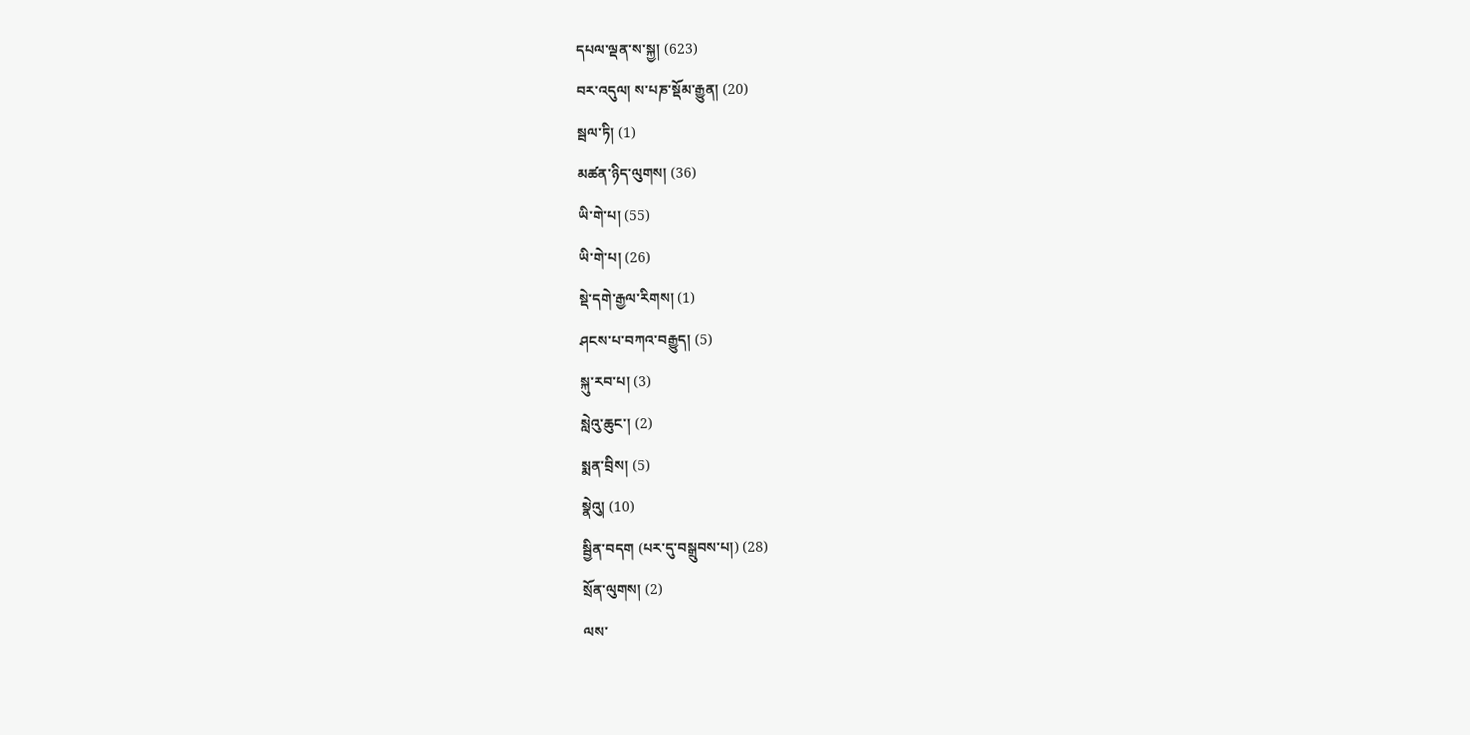དཔལ་ལྡན་ས་སྐྱ། (623)
བར་འདུལ། ས་པཎ་སྡོམ་རྒྱུན། (20)
སྦལ་ཏི། (1)
མཚན་ཉིད་ལུགས། (36)
ཡི་གེ་པ། (55)
ཡི་གེ་པ། (26)
སྡེ་དགེ་རྒྱལ་རིགས། (1)
ཤངས་པ་བཀའ་བརྒྱུད། (5)
སྐུ་རབ་པ། (3)
སླེའུ་ཆུང་། (2)
སྨན་བྲིས། (5)
སྣེའུ། (10)
སྦྱིན་བདག (པར་དུ་བསྒྲུབས་པ།) (28)
སྲོན་ལུགས། (2)
ལས་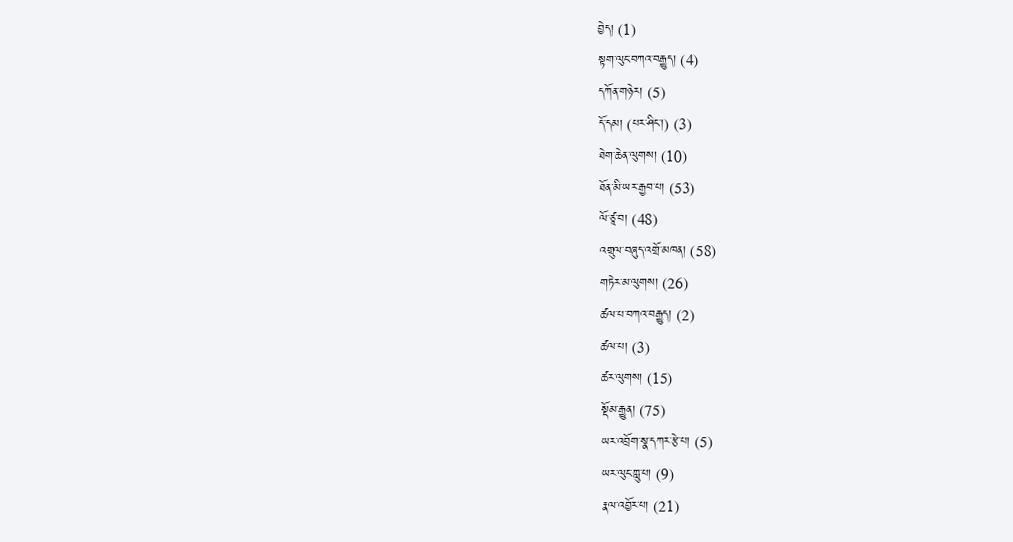བྱེད། (1)
སྟག་ལུང་བཀའ་བརྒྱུད། (4)
དཀོན་གཉེར། (5)
དོ་དམ། (པར་ཤིང་།) (3)
ཐེག་ཆེན་ལུགས། (10)
ཐོན་མི་ཡར་རྒྱབ་པ། (53)
ལོ་ཙཱ་བ། (48)
འགྲུལ་བཞུད་འགྲོ་མཁན། (58)
གཏེར་མ་ལུགས། (26)
ཚལ་པ་བཀའ་བརྒྱུད། (2)
ཚལ་པ། (3)
ཚར་ལུགས། (15)
སྡོམ་རྒྱུན། (75)
ཡར་འབྲོག་སྣ་དཀར་རྩེ་པ། (5)
ཡར་ལུང་ཀླུ་པ། (9)
རྣལ་འབྱོར་པ། (21)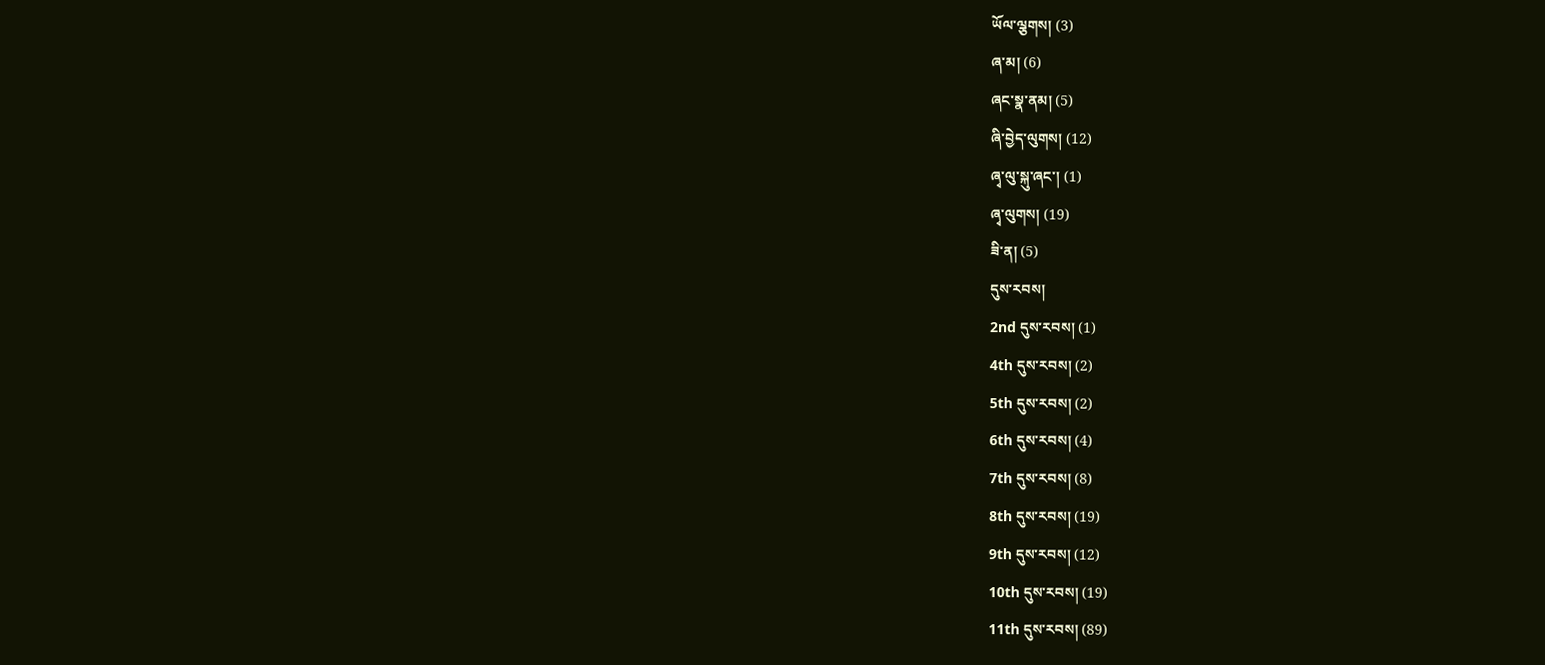ཡོལ་ལྕགས། (3)
ཞ་མ། (6)
ཞང་སྣ་ནམ། (5)
ཞི་བྱེད་ལུགས། (12)
ཞྭ་ལུ་སྐུ་ཞང་། (1)
ཞྭ་ལུགས། (19)
ཟི་ན། (5)
དུས་རབས།
2nd དུས་རབས། (1)
4th དུས་རབས། (2)
5th དུས་རབས། (2)
6th དུས་རབས། (4)
7th དུས་རབས། (8)
8th དུས་རབས། (19)
9th དུས་རབས། (12)
10th དུས་རབས། (19)
11th དུས་རབས། (89)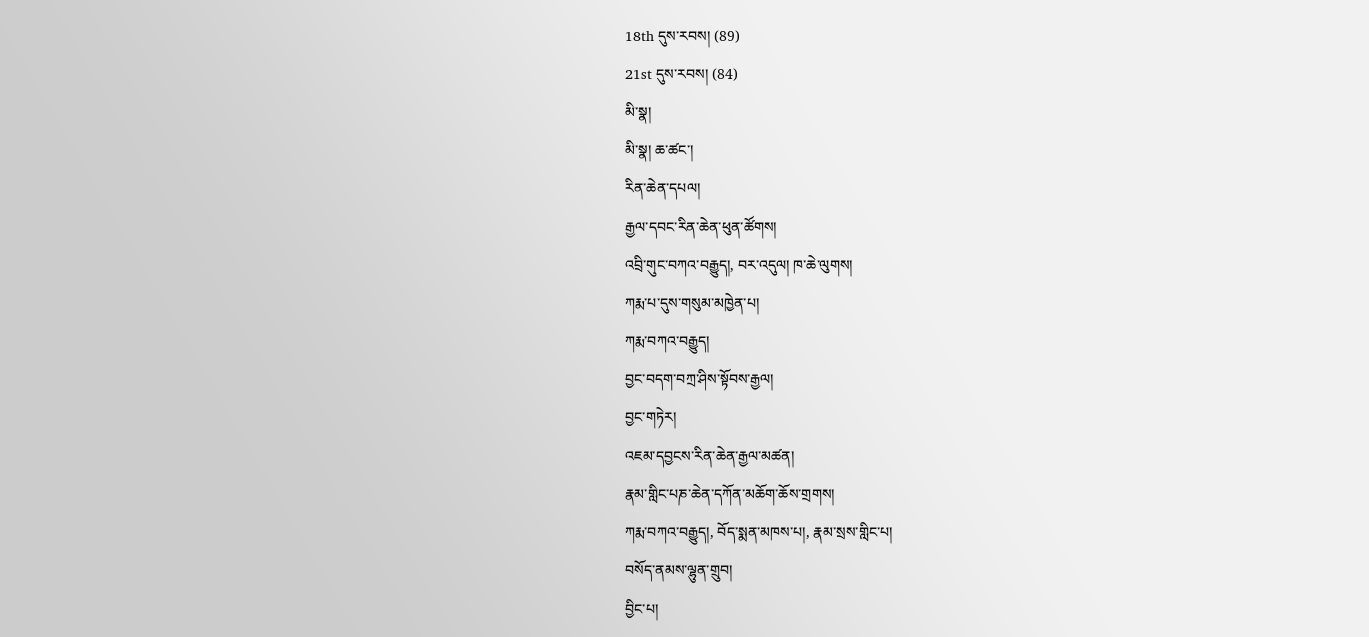18th དུས་རབས། (89)
21st དུས་རབས། (84)
མི་སྣ།
མི་སྣ། ཆ་ཚང་།
རིན་ཆེན་དཔལ།
རྒྱལ་དབང་རིན་ཆེན་ཕུན་ཚོགས།
འབྲི་གུང་བཀའ་བརྒྱུད།, བར་འདུལ། ཁ་ཆེ་ལུགས།
ཀརྨ་པ་དུས་གསུམ་མཁྱེན་པ།
ཀརྨ་བཀའ་བརྒྱུད།
བྱང་བདག་བཀྲ་ཤིས་སྟོབས་རྒྱལ།
བྱང་གཏེར།
འཇམ་དབྱངས་རིན་ཆེན་རྒྱལ་མཚན།
རྣམ་གླིང་པཎ་ཆེན་དཀོན་མཆོག་ཆོས་གྲགས།
ཀརྨ་བཀའ་བརྒྱུད།, བོད་སྨན་མཁས་པ།, རྣམ་སྲས་གླིང་པ།
བསོད་ནམས་ལྷུན་གྲུབ།
བྱིང་པ།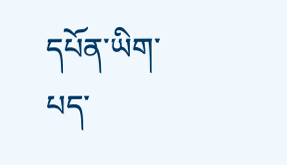དཔོན་ཡིག་པད་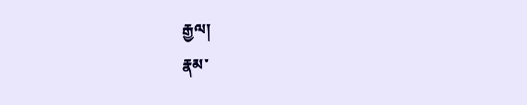རྒྱལ།
རྣམ་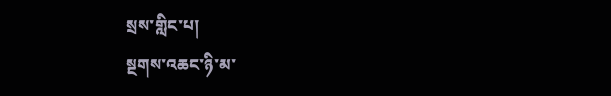སྲས་གླིང་པ།
སྔགས་འཆང་ཉི་མ་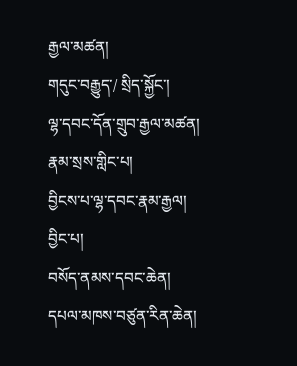རྒྱལ་མཚན།
གདུང་བརྒྱུད་/ སྲིད་སྐྱོང་།
ལྷ་དབང་དོན་གྲུབ་རྒྱལ་མཚན།
རྣམ་སྲས་གླིང་པ།
བྱིངས་པ་ལྷ་དབང་རྣམ་རྒྱལ།
བྱིང་པ།
བསོད་ནམས་དབང་ཆེན།
དཔལ་མཁས་བཙུན་རིན་ཆེན།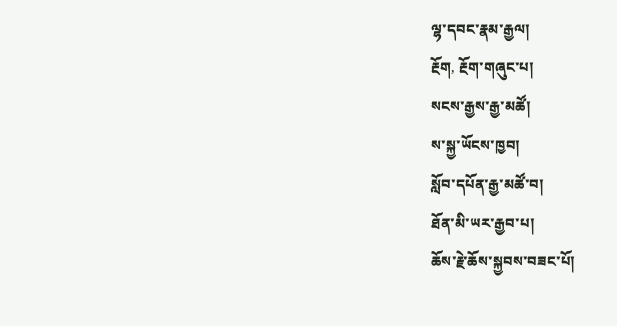ལྷ་དབང་རྣམ་རྒྱལ།
རྔོག, རྔོག་གཞུང་པ།
སངས་རྒྱས་རྒྱ་མཚོ།
ས་སྐྱ་ཡོངས་ཁྱབ།
སློབ་དཔོན་རྒྱ་མཚོ་བ།
ཐོན་མི་ཡར་རྒྱབ་པ།
ཆོས་རྗེ་ཆོས་སྐྱབས་བཟང་པོ།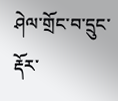ཤེལ་གྲོང་བ་དྲུང་རྡོར་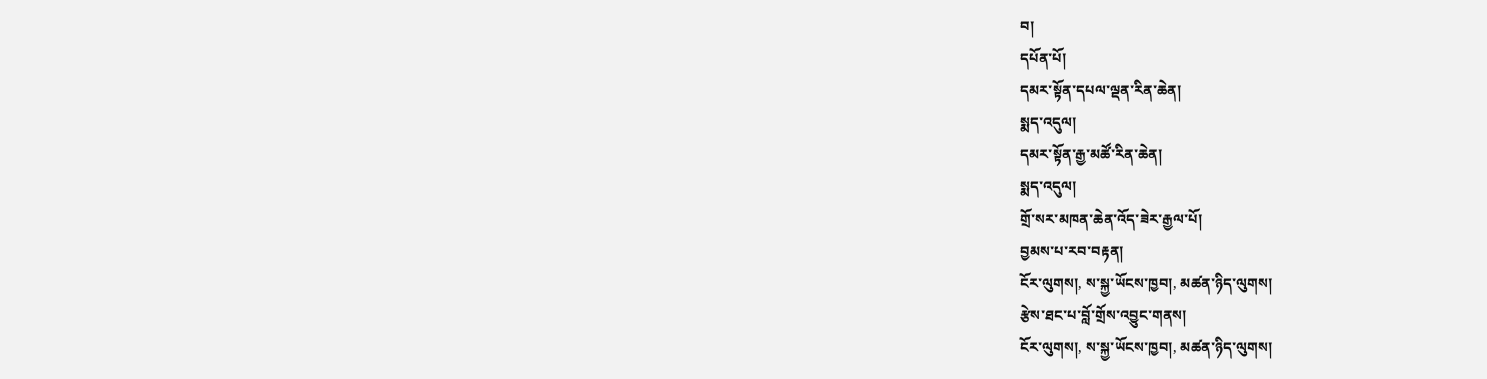བ།
དཔོན་པོ།
དམར་སྟོན་དཔལ་ལྡན་རིན་ཆེན།
སྨད་འདུལ།
དམར་སྟོན་རྒྱ་མཚོ་རིན་ཆེན།
སྨད་འདུལ།
གྲོ་སར་མཁན་ཆེན་འོད་ཟེར་རྒྱལ་པོ།
བྱམས་པ་རབ་བརྟན།
ངོར་ལུགས།, ས་སྐྱ་ཡོངས་ཁྱབ།, མཚན་ཉིད་ལུགས།
རྩེས་ཐང་པ་བློ་གྲོས་འབྱུང་གནས།
ངོར་ལུགས།, ས་སྐྱ་ཡོངས་ཁྱབ།, མཚན་ཉིད་ལུགས།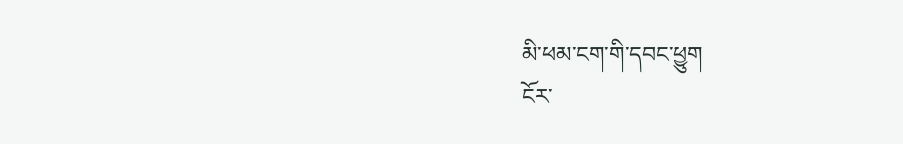མི་ཕམ་ངག་གི་དབང་ཕྱུག
ངོར་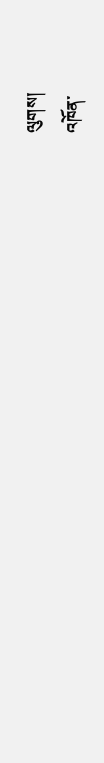ལུགས།
འཁོན་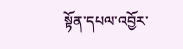སྟོན་དཔལ་འབྱོར་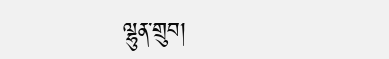ལྷུན་གྲུབ།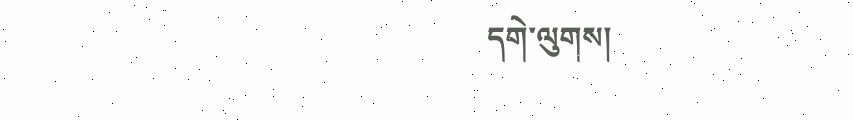དགེ་ལུགས།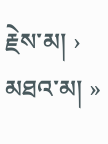རྗེས་མ། ›
མཐའ་མ། »